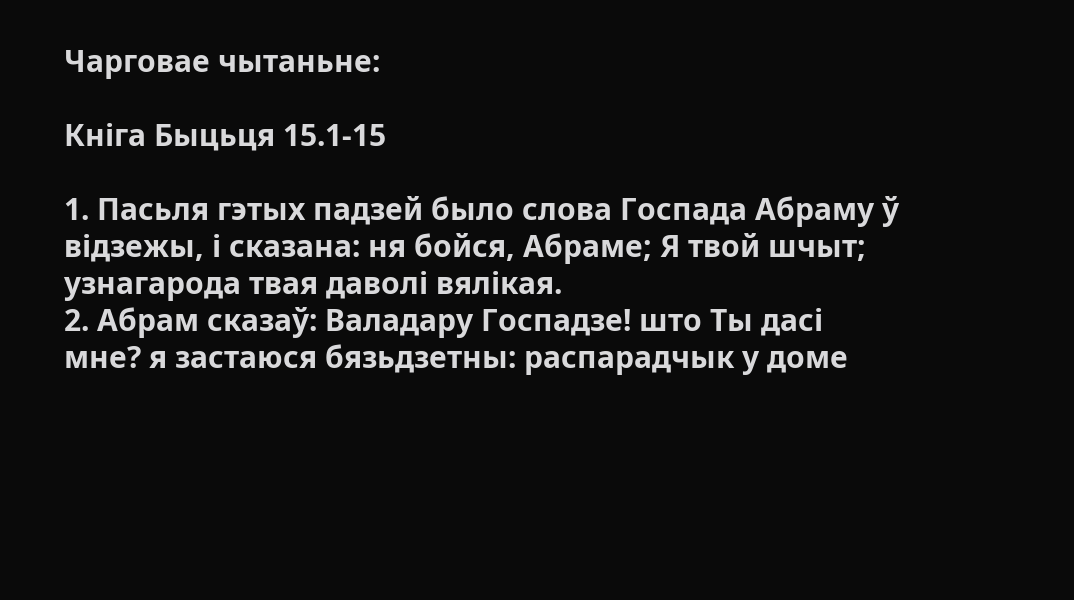Чарговае чытаньне:

Кніга Быцьця 15.1-15

1. Пасьля гэтых падзей было слова Госпада Абраму ў відзежы, і сказана: ня бойся, Абраме; Я твой шчыт; узнагарода твая даволі вялікая.
2. Абрам сказаў: Валадару Госпадзе! што Ты дасі мне? я застаюся бязьдзетны: распарадчык у доме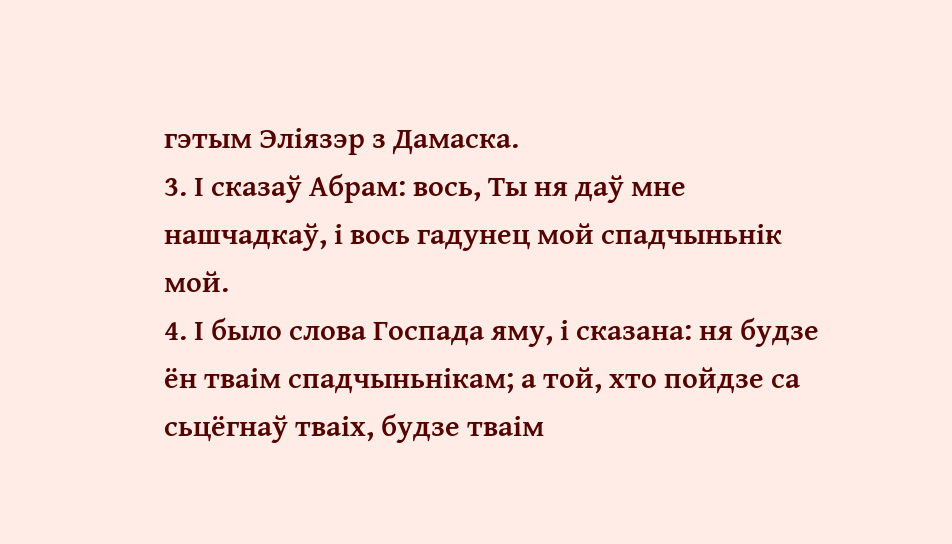гэтым Эліязэр з Дамаска.
3. І сказаў Абрам: вось, Ты ня даў мне нашчадкаў, і вось гадунец мой спадчыньнік мой.
4. І было слова Госпада яму, і сказана: ня будзе ён тваім спадчыньнікам; а той, хто пойдзе са сьцёгнаў тваіх, будзе тваім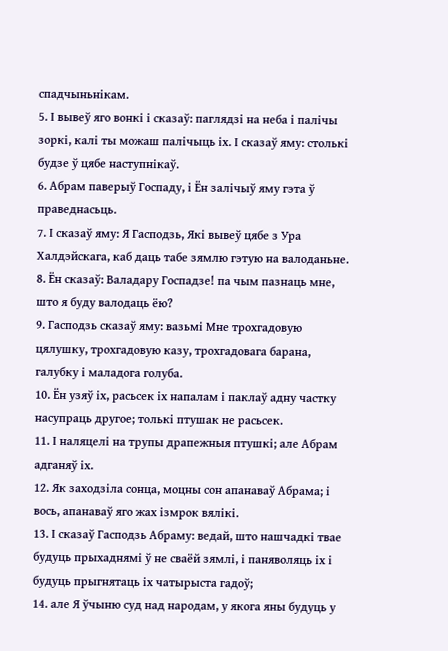спадчыньнікам.
5. І вывеў яго вонкі і сказаў: паглядзі на неба і палічы зоркі, калі ты можаш палічыць іх. І сказаў яму: столькі будзе ў цябе наступнікаў.
6. Абрам паверыў Госпаду, і Ён залічыў яму гэта ў праведнасьць.
7. І сказаў яму: Я Гасподзь, Які вывеў цябе з Ура Халдэйскага, каб даць табе зямлю гэтую на валоданьне.
8. Ён сказаў: Валадару Госпадзе! па чым пазнаць мне, што я буду валодаць ёю?
9. Гасподзь сказаў яму: вазьмі Мне трохгадовую цялушку, трохгадовую казу, трохгадовага барана, галубку і маладога голуба.
10. Ён узяў іх, расьсек іх напалам і паклаў адну частку насупраць другое; толькі птушак не расьсек.
11. І наляцелі на трупы драпежныя птушкі; але Абрам адганяў іх.
12. Як заходзіла сонца, моцны сон апанаваў Абрама; і вось, апанаваў яго жах ізмрок вялікі.
13. І сказаў Гасподзь Абраму: ведай, што нашчадкі твае будуць прыхаднямі ў не сваёй зямлі, і паняволяць іх і будуць прыгнятаць іх чатырыста гадоў;
14. але Я ўчыню суд над народам, у якога яны будуць у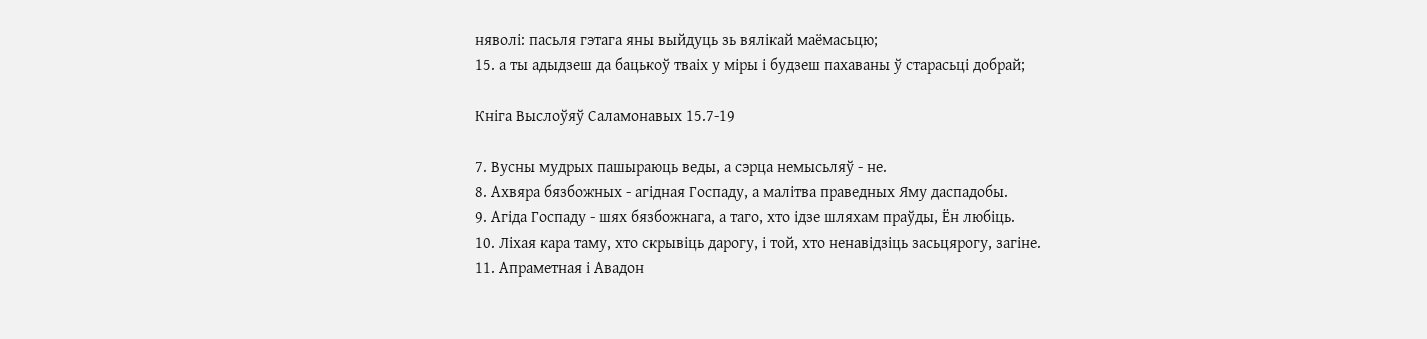няволі: пасьля гэтага яны выйдуць зь вялікай маёмасьцю;
15. а ты адыдзеш да бацькоў тваіх у міры і будзеш пахаваны ў старасьці добрай;

Кніга Выслоўяў Саламонавых 15.7-19

7. Вусны мудрых пашыраюць веды, а сэрца немысьляў - не.
8. Ахвяра бязбожных - агідная Госпаду, а малітва праведных Яму даспадобы.
9. Агіда Госпаду - шях бязбожнага, а таго, хто ідзе шляхам праўды, Ён любіць.
10. Ліхая кара таму, хто скрывіць дарогу, і той, хто ненавідзіць засьцярогу, загіне.
11. Апраметная і Авадон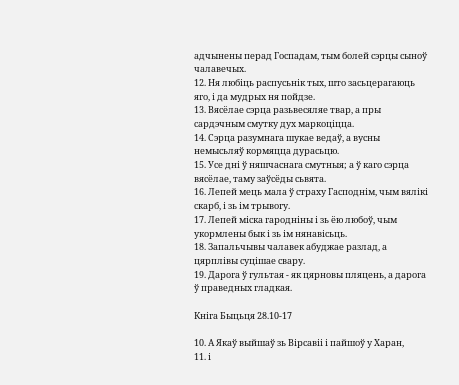адчынены перад Госпадам, тым болей сэрцы сыноў чалавечых.
12. Ня любіць распусьнік тых, што засьцерагаюць яго, і да мудрых ня пойдзе.
13. Вясёлае сэрца разьвесяляе твар, а пры сардэчным смутку дух маркоціцца.
14. Сэрца разумнага шукае ведаў, а вусны немысьляў кормяцца дурасьцю.
15. Усе дні ў няшчаснага смутныя; а ў каго сэрца вясёлае, таму заўсёды сьвята.
16. Лепей мець мала ў страху Гасподнім, чым вялікі скарб, і зь ім трывогу.
17. Лепей міска гародніны і зь ёю любоў, чым укормлены бык і зь ім нянавісьць.
18. Запальчывы чалавек абуджае разлад, а цярплівы суцішае свару.
19. Дарога ў гультая - як цярновы пляцень, а дарога ў праведных гладкая.

Кніга Быцьця 28.10-17

10. А Якаў выйшаў зь Вірсавіі і пайшоў у Харан,
11. і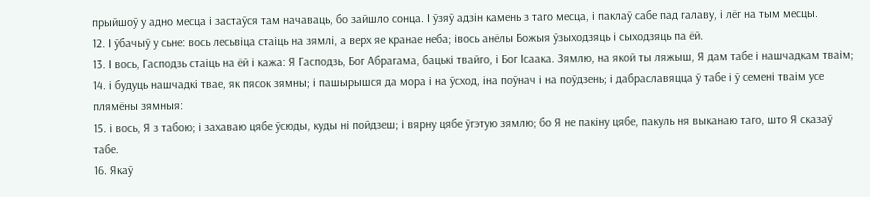прыйшоў у адно месца і застаўся там начаваць, бо зайшло сонца. І ўзяў адзін камень з таго месца, і паклаў сабе пад галаву, і лёг на тым месцы.
12. І ўбачыў у сьне: вось лесьвіца стаіць на зямлі, а верх яе кранае неба; івось анёлы Божыя ўзыходзяць і сыходзяць па ёй.
13. І вось, Гасподзь стаіць на ёй і кажа: Я Гасподзь, Бог Абрагама, бацькі твайго, і Бог Ісаака. Зямлю, на якой ты ляжыш, Я дам табе і нашчадкам тваім;
14. і будуць нашчадкі твае, як пясок зямны; і пашырышся да мора і на ўсход, іна поўнач і на поўдзень; і дабраславяцца ў табе і ў семені тваім усе плямёны зямныя:
15. і вось, Я з табою; і захаваю цябе ўсюды, куды ні пойдзеш; і вярну цябе ўгэтую зямлю; бо Я не пакіну цябе, пакуль ня выканаю таго, што Я сказаў табе.
16. Якаў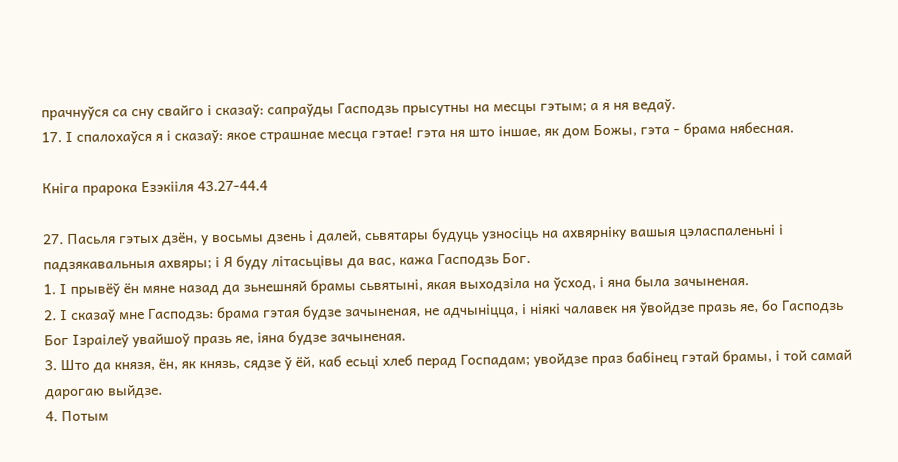прачнуўся са сну свайго і сказаў: сапраўды Гасподзь прысутны на месцы гэтым; а я ня ведаў.
17. І спалохаўся я і сказаў: якое страшнае месца гэтае! гэта ня што іншае, як дом Божы, гэта - брама нябесная.

Кніга прарока Езэкііля 43.27-44.4

27. Пасьля гэтых дзён, у восьмы дзень і далей, сьвятары будуць узносіць на ахвярніку вашыя цэласпаленьні і падзякавальныя ахвяры; і Я буду літасьцівы да вас, кажа Гасподзь Бог.
1. І прывёў ён мяне назад да зьнешняй брамы сьвятыні, якая выходзіла на ўсход, і яна была зачыненая.
2. І сказаў мне Гасподзь: брама гэтая будзе зачыненая, не адчыніцца, і ніякі чалавек ня ўвойдзе празь яе, бо Гасподзь Бог Ізраілеў увайшоў празь яе, іяна будзе зачыненая.
3. Што да князя, ён, як князь, сядзе ў ёй, каб есьці хлеб перад Госпадам; увойдзе праз бабінец гэтай брамы, і той самай дарогаю выйдзе.
4. Потым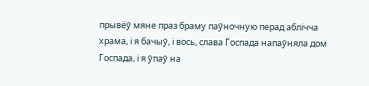прывёў мяне праз браму паўночную перад аблічча храма, і я бачыў, і вось, слава Госпада напаўняла дом Госпада, і я ўпаў на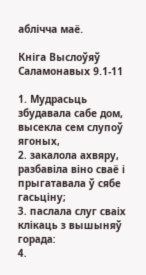аблічча маё.

Кніга Выслоўяў Саламонавых 9.1-11

1. Мудрасьць збудавала сабе дом, высекла сем слупоў ягоных,
2. закалола ахвяру, разбавіла віно сваё і прыгатавала ў сябе гасьціну;
3. паслала слуг сваіх клікаць з вышыняў горада:
4.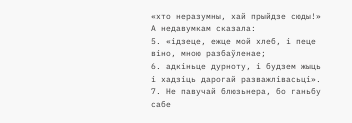«хто неразумны, хай прыйдзе сюды!» А недавумкам сказала:
5. «ідзеце, ежце мой хлеб, і пеце віно, мною разбаўленае;
6. адкіньце дурноту, і будзем жыць і хадзіць дарогай разважлівасьці».
7. Не павучай блюзьнера, бо ганьбу сабе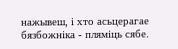нажывеш, і хто асьцерагае бязбожніка - пляміць сябе.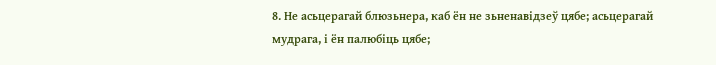8. Не асьцерагай блюзьнера, каб ён не зьненавідзеў цябе; асьцерагай мудрага, і ён палюбіць цябе;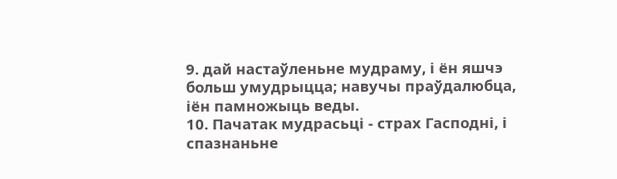9. дай настаўленьне мудраму, і ён яшчэ больш умудрыцца; навучы праўдалюбца, іён памножыць веды.
10. Пачатак мудрасьці - страх Гасподні, і спазнаньне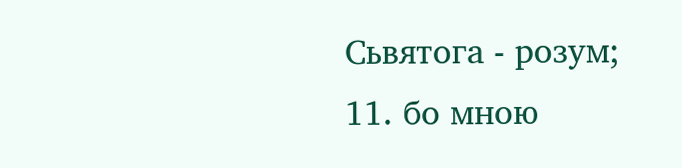Сьвятога - розум;
11. бо мною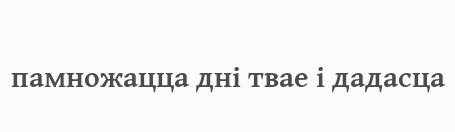памножацца дні твае і дадасца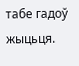табе гадоў жыцьця.